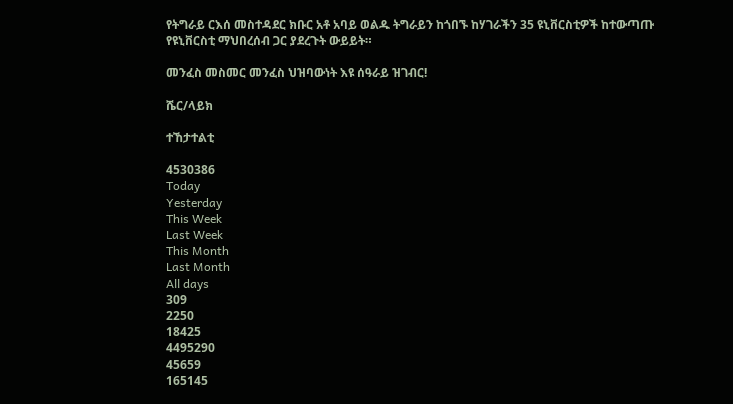የትግራይ ርእሰ መስተዳደር ክቡር አቶ አባይ ወልዱ ትግራይን ከጎበኙ ከሃገራችን 35 ዩኒቨርስቲዎች ከተውጣጡ የዩኒቨርስቲ ማህበረሰብ ጋር ያደረጉት ውይይት።

መንፈስ መስመር መንፈስ ህዝባውነት እዩ ሰዓራይ ዝገብር!

ሼር/ላይክ

ተኸታተልቲ

4530386
Today
Yesterday
This Week
Last Week
This Month
Last Month
All days
309
2250
18425
4495290
45659
165145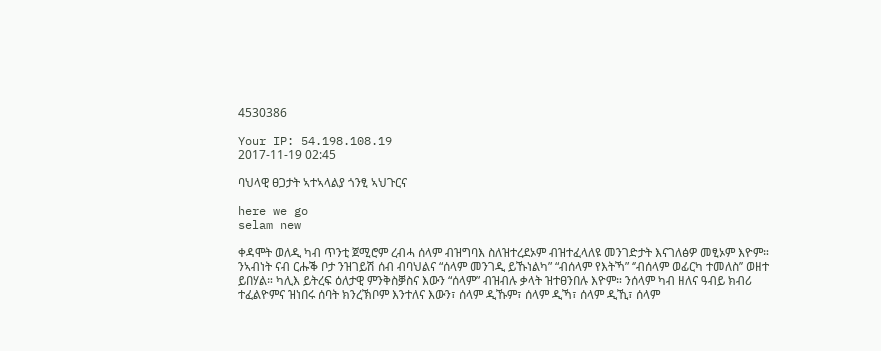4530386

Your IP: 54.198.108.19
2017-11-19 02:45

ባህላዊ ፀጋታት ኣተኣላልያ ጎንፂ ኣህጉርና

here we go
selam new

ቀዳሞት ወለዲ ካብ ጥንቲ ጀሚሮም ረብሓ ሰላም ብዝግባእ ስለዝተረደኦም ብዝተፈላለዩ መንገድታት እናገለፅዎ መፂኦም እዮም። ንኣብነት ናብ ርሑቕ ቦታ ንዝገይሽ ሰብ ብባህልና “ሰላም መንገዲ ይኹነልካ” “ብሰላም የእትኻ” ‘’ብሰላም ወፊርካ ተመለስ’’ ወዘተ ይበሃል። ካሊእ ይትረፍ ዕለታዊ ምንቅስቓስና እውን “ሰላም” ብዝብሉ ቃላት ዝተፀንበሉ እዮም። ንሰላም ካብ ዘለና ዓብይ ክብሪ ተፈልዮምና ዝነበሩ ሰባት ክንረኽቦም እንተለና እውን፣ ሰላም ዲኹም፣ ሰላም ዲኻ፣ ሰላም ዲኺ፣ ሰላም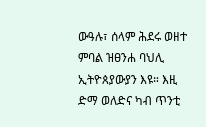ውዓሉ፣ ሰላም ሕደሩ ወዘተ ምባል ዝፀንሐ ባህሊ ኢትዮጰያውያን እዩ። እዚ ድማ ወለድና ካብ ጥንቲ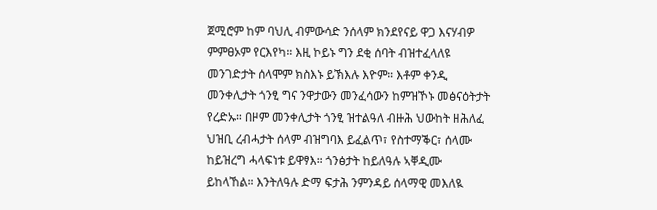ጀሚሮም ከም ባህሊ ብምውሳድ ንሰላም ክንደየናይ ዋጋ እናሃብዎ ምምፀኦም የርእየካ። እዚ ኮይኑ ግን ደቂ ሰባት ብዝተፈላለዩ መንገድታት ሰላሞም ክስእኑ ይኽእሉ እዮም። እቶም ቀንዲ መንቀሊታት ጎንፂ ግና ንዋታውን መንፈሳውን ከምዝኾኑ መፅናዕትታት የረድኡ። በዞም መንቀሊታት ጎንፂ ዝተልዓለ ብዙሕ ህውከት ዘሕለፈ ህዝቢ ረብሓታት ሰላም ብዝግባእ ይፈልጥ፣ የስተማቕር፣ ሰላሙ ከይዝረግ ሓላፍነቱ ይዋፃእ። ጎንፅታት ከይለዓሉ ኣቐዲሙ ይከላኸል። እንትለዓሉ ድማ ፍታሕ ንምንዳይ ሰላማዊ መእለዪ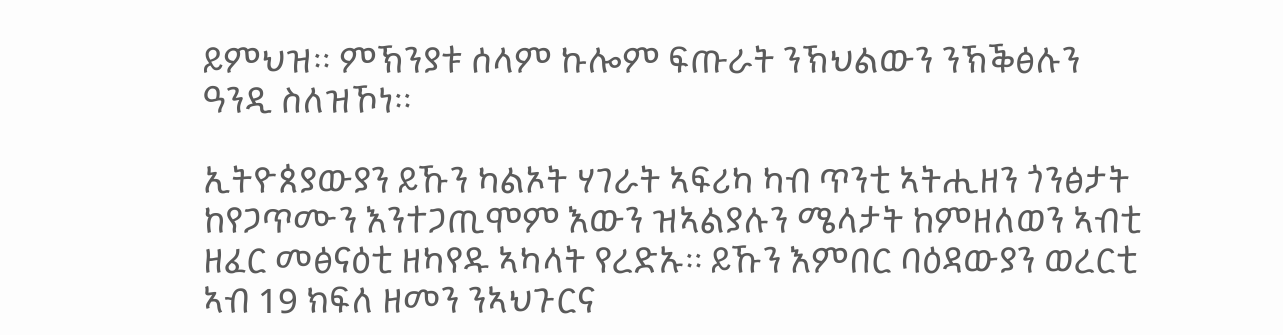ይምህዝ። ምኽንያቱ ሰላም ኩሎም ፍጡራት ንኽህልውን ንኽቕፅሉን ዓንዲ ስለዝኾነ።

ኢትዮጰያውያን ይኹን ካልኦት ሃገራት ኣፍሪካ ካብ ጥንቲ ኣትሒዘን ጎንፅታት ከየጋጥሙን እንተጋጢሞም እውን ዝኣልያሉን ሜላታት ከምዘለወን ኣብቲ ዘፈር መፅናዕቲ ዘካየዱ ኣካላት የረድኡ። ይኹን እምበር ባዕዳውያን ወረርቲ ኣብ 19 ክፍለ ዘመን ንኣህጉርና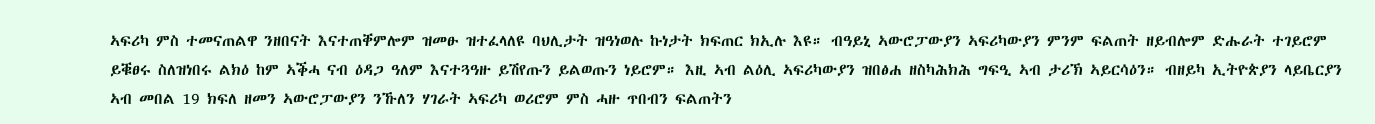ኣፍሪካ ምስ ተመናጠልዋ ንዘበናት እናተጠቐምሎም ዝመፁ ዝተፈላለዩ ባህሊታት ዝዓነወሉ ኩነታት ክፍጠር ክኢሉ እዩ። ብዓይኒ ኣውሮፓውያን ኣፍሪካውያን ምንም ፍልጠት ዘይብሎም ድሑራት ተገይሮም ይቑፀሩ ስለዝነበሩ ልክዕ ከም ኣቕሓ ናብ ዕዳጋ ዓለም እናተጓዓዙ ይሽየጡን ይልወጡን ነይሮም። እዚ ኣብ ልዕሊ ኣፍሪካውያን ዝበፅሐ ዘስካሕክሕ ግፍዒ ኣብ ታሪኽ ኣይርሳዕን። ብዘይካ ኢትዮጵያን ላይቤርያን ኣብ መበል 19 ክፍለ ዘመን ኣውሮፓውያን ንኹለን ሃገራት ኣፍሪካ ወሪሮም ምስ ሓዙ ጥበብን ፍልጠትን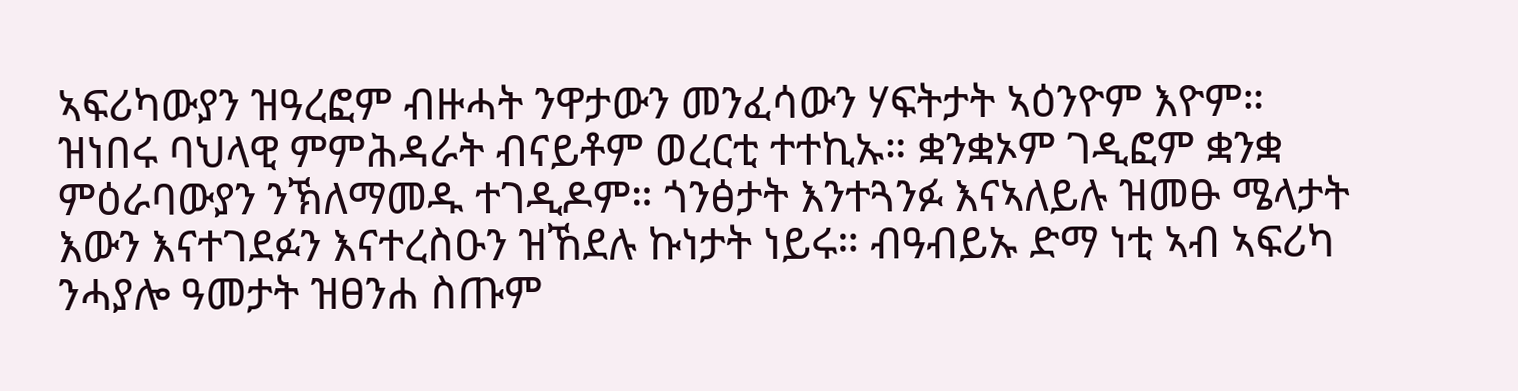ኣፍሪካውያን ዝዓረፎም ብዙሓት ንዋታውን መንፈሳውን ሃፍትታት ኣዕንዮም እዮም። ዝነበሩ ባህላዊ ምምሕዳራት ብናይቶም ወረርቲ ተተኪኡ። ቋንቋኦም ገዲፎም ቋንቋ ምዕራባውያን ንኽለማመዱ ተገዲዶም። ጎንፅታት እንተጓንፉ እናኣለይሉ ዝመፁ ሜላታት እውን እናተገደፉን እናተረስዑን ዝኸደሉ ኩነታት ነይሩ። ብዓብይኡ ድማ ነቲ ኣብ ኣፍሪካ ንሓያሎ ዓመታት ዝፀንሐ ስጡም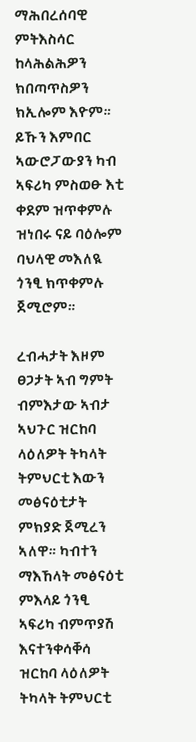ማሕበረሰባዊ ምትእስሳር ከላሕልሕዎን ክበጣጥስዎን ክኢሎም እዮም። ይኹን እምበር ኣውሮፓውያን ካብ ኣፍሪካ ምስወፁ እቲ ቀደም ዝጥቀምሉ ዝነበሩ ናይ ባዕሎም ባህላዊ መእለዪ ጎንፂ ክጥቀምሉ ጀሚሮም።

ረብሓታት እዞም ፀጋታት ኣብ ግምት ብምእታው ኣብታ ኣህጉር ዝርከባ ላዕለዎት ትካላት ትምህርቲ እውን መፅናዕቲታት ምክያድ ጀሚረን ኣለዋ። ካብተን ማእኸላት መፅናዕቲ ምእላይ ጎንፂ ኣፍሪካ ብምጥያሽ እናተንቀሳቐሳ ዝርከባ ላዕለዎት ትካላት ትምህርቲ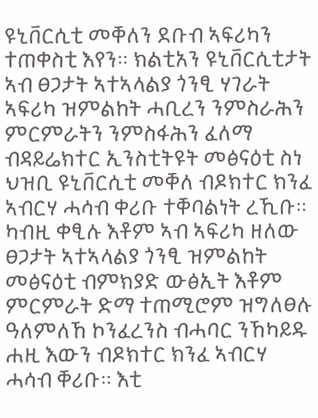ዩኒቨርሲቲ መቐለን ደቡብ ኣፍሪካን ተጠቀስቲ እየን። ክልቲአን ዩኒቨርሲቲታት ኣብ ፀጋታት ኣተኣላልያ ጎንፂ ሃገራት ኣፍሪካ ዝምልከት ሓቢረን ንምስራሕን ምርምራትን ንምስፋሕን ፈለማ ብዳይሬክተር ኢንስቲትዩት መፅናዕቲ ስነ ህዝቢ ዩኒቨርሲቲ መቐለ ብዶክተር ክንፈ ኣብርሃ ሓሳብ ቀሪቡ ተቐባልነት ረኺቡ። ካብዚ ቀፂሉ እቶም ኣብ ኣፍሪካ ዘለው ፀጋታት ኣተኣላልያ ጎንፂ ዝምልከት መፅናዕቲ ብምክያድ ውፅኢት እቶም ምርምራት ድማ ተጠሚሮም ዝግለፀሉ ዓለምለኸ ኮንፈረንስ ብሓባር ንኸካይዱ ሐዚ እውን ብዶክተር ክንፈ ኣብርሃ ሓሳብ ቐሪቡ። እቲ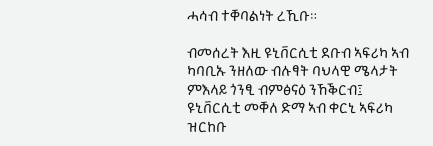ሓሳብ ተቐባልነት ረኺቡ።

ብመሰረት እዚ ዩኒቨርሲቲ ደቡብ ኣፍሪካ ኣብ ካባቢኡ ንዘለው ብሉፃት ባህላዊ ሜላታት ምእላይ ጎንፂ ብምፅናዕ ንኸቕርብ፤ ዩኒቨርሲቲ መቐለ ድማ ኣብ ቀርኒ ኣፍሪካ ዝርከቡ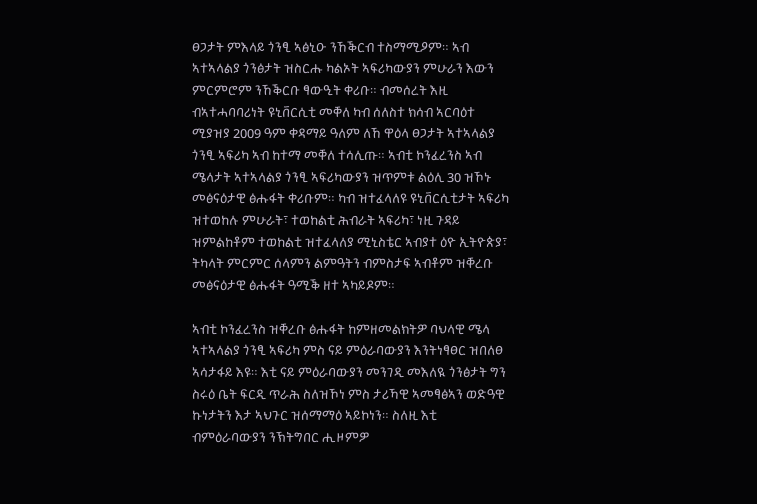ፀጋታት ምእላይ ጎንፂ ኣፅኒዑ ንኸቕርብ ተስማሚዖም። ኣብ ኣተኣላልያ ጎንፅታት ዝስርሑ ካልኦት ኣፍሪካውያን ምሁራን እውን ምርምሮም ንኸቕርቡ ፃውዒት ቀሪቡ። ብመሰረት እዚ ብኣተሓባባሪነት ዩኒቨርሲቲ መቐለ ካብ ሰለስተ ክሳብ ኣርባዕተ ሚያዝያ 2009 ዓም ቀዳማይ ዓለም ለኸ ዋዕላ ፀጋታት ኣተኣላልያ ጎንፂ ኣፍሪካ ኣብ ከተማ መቐለ ተሳሊጡ። ኣብቲ ኮንፈረንስ ኣብ ሜላታት ኣተኣላልያ ጎንፂ ኣፍሪካውያን ዝጥምቱ ልዕሊ 30 ዝኾኑ መፅናዕታዊ ፅሑፋት ቀሪቡም። ካብ ዝተፈላለዩ ዩኒቨርሲቲታት ኣፍሪካ ዝተወከሉ ምሁራት፣ ተወከልቲ ሕብራት ኣፍሪካ፣ ነዚ ጉዳይ ዝምልከቶም ተወከልቲ ዝተፈላለያ ሚኒስቴር ኣብያተ ዕዮ ኢትዮጵያ፣ ትካላት ምርምር ሰላምን ልምዓትን ብምስታፍ ኣብቶም ዝቐረቡ መፅናዕታዊ ፅሑፋት ዓሚቕ ዘተ ኣካይዶም።

ኣብቲ ኮንፈረንስ ዝቐረቡ ፅሑፋት ከምዘመልክትዎ ባህላዊ ሜላ ኣተኣላልያ ጎንፂ ኣፍሪካ ምስ ናይ ምዕራባውያን እንትነፃፀር ዝበለፀ ኣሳታፋይ እዩ። እቲ ናይ ምዕራባውያን መንገዲ መእለዪ ጎንፅታት ግን ስሩዕ ቤት ፍርዲ ጥራሕ ስለዝኾነ ምስ ታሪኻዊ ኣመፃፅኣን ወድዓዊ ኩነታትን እታ ኣህጉር ዝሰማማዕ ኣይኮነን። ስለዚ እቲ ብምዕራባውያን ንኽትግበር ሒዞምዎ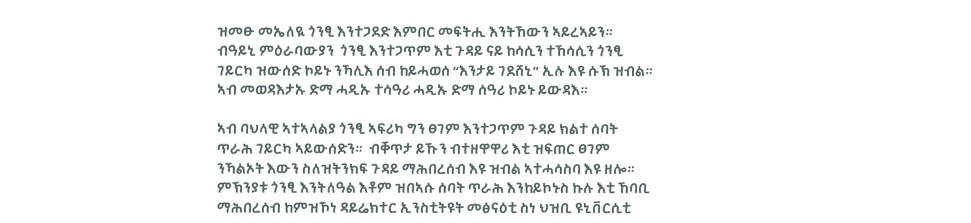ዝመፁ መኤለዪ ጎንፂ እንተጋደድ እምበር መፍትሒ እንትኸውን ኣይረኣይን። ብዓይኒ ምዕራባውያን  ጎንፂ እንተጋጥም እቲ ጉዳይ ናይ ከሳሲን ተኸሳሲን ጎንፂ ገይርካ ዝውሰድ ኮይኑ ንኻሊእ ሰብ ከይሓወሰ “እንታይ ገደሸኒ” ኢሉ እዩ ሱኽ ዝብል። ኣብ መወዳእታኡ ድማ ሓዲኡ ተሳዓሪ ሓዲኡ ድማ ሰዓሪ ኮይኑ ይውዳእ።

ኣብ ባህላዊ ኣተኣላልያ ጎንፂ ኣፍሪካ ግን ፀገም እንተጋጥም ጉዳይ ክልተ ሰባት ጥራሕ ገይርካ ኣይውሰድን።  ብቐጥታ ይኹን ብተዘዋዋሪ እቲ ዝፍጠር ፀገም ንኻልኦት እውን ስለዝትንክፍ ጉዳይ ማሕበረሰብ እዩ ዝብል ኣተሓሳስባ እዩ ዘሎ። ምኽንያቱ ጎንፂ እንትለዓል እቶም ዝበኣሱ ሰባት ጥራሕ እንከይኮኑስ ኩሉ እቲ ኸባቢ ማሕበረሰብ ከምዝኾነ ዳይሬክተር ኢንስቲትዩት መፅናዕቲ ስነ ህዝቢ ዩኒቨርሲቲ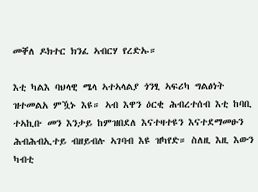መቐለ ዶክተር ክንፈ ኣብርሃ የረድኡ።

እቲ ካልእ ባህላዊ ሜላ ኣተኣላልያ ጎንፂ ኣፍሪካ ግልፅነት ዝተመልአ ምዃኑ እዩ። ኣብ እዋን ዕርቂ ሕብረተሰብ እቲ ከባቢ ተኣኪቡ መን እንታይ ከምዝበደለ እናተዛተዩን እናተደማመፁን ሕብሕብኢተይ ብዘይብሉ ኣገባብ እዩ ዝካየድ። ስለዚ እዚ እውን ካብቲ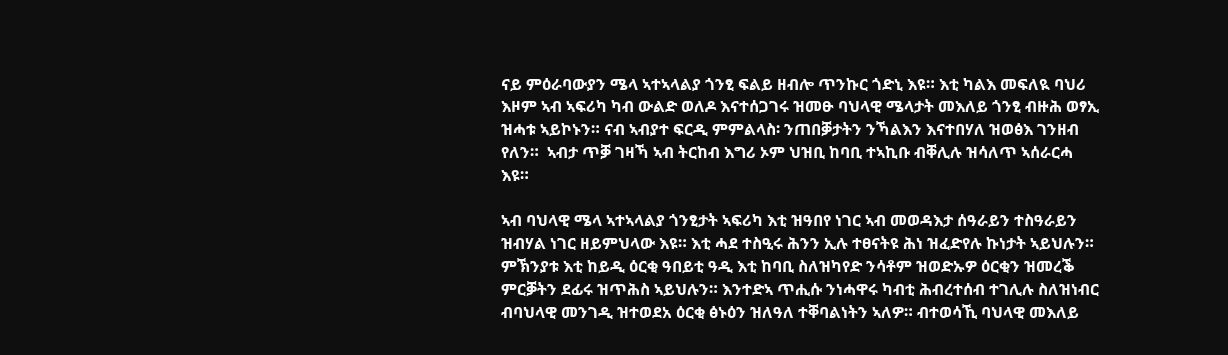ናይ ምዕራባውያን ሜላ ኣተኣላልያ ጎንፂ ፍልይ ዘብሎ ጥንኩር ጎድኒ እዩ። እቲ ካልእ መፍለዪ ባህሪ እዞም ኣብ ኣፍሪካ ካብ ውልድ ወለዶ እናተሰጋገሩ ዝመፁ ባህላዊ ሜላታት መእለይ ጎንፂ ብዙሕ ወፃኢ ዝሓቱ ኣይኮኑን። ናብ ኣብያተ ፍርዲ ምምልላስ፡ ንጠበቓታትን ንኻልእን እናተበሃለ ዝወፅእ ገንዘብ የለን።  ኣብታ ጥቓ ገዛኻ ኣብ ትርከብ እግሪ ኦም ህዝቢ ከባቢ ተኣኪቡ ብቐሊሉ ዝሳለጥ ኣሰራርሓ እዩ።

ኣብ ባህላዊ ሜላ ኣተኣላልያ ጎንፂታት ኣፍሪካ እቲ ዝዓበየ ነገር ኣብ መወዳእታ ሰዓራይን ተስዓራይን ዝብሃል ነገር ዘይምህላው እዩ። እቲ ሓደ ተስዒሩ ሕንን ኢሉ ተፀናትዩ ሕነ ዝፈድየሉ ኩነታት ኣይህሉን። ምኽንያቱ እቲ ከይዲ ዕርቂ ዓበይቲ ዓዲ እቲ ከባቢ ስለዝካየድ ንሳቶም ዝወድኡዎ ዕርቂን ዝመረቕ ምርቓትን ደፊሩ ዝጥሕስ ኣይህሉን። እንተድኣ ጥሒሱ ንነሓዋሩ ካብቲ ሕብረተሰብ ተገሊሉ ስለዝነብር ብባህላዊ መንገዲ ዝተወደአ ዕርቂ ፅኑዕን ዝለዓለ ተቐባልነትን ኣለዎ። ብተወሳኺ ባህላዊ መእለይ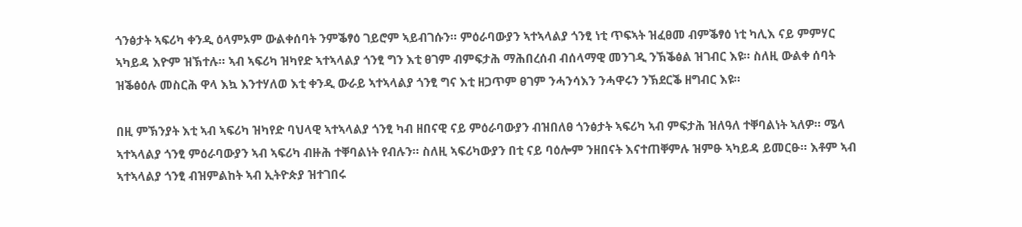ጎንፅታት ኣፍሪካ ቀንዲ ዕላምኦም ውልቀሰባት ንምቕፃዕ ገይሮም ኣይብገሱን። ምዕራባውያን ኣተኣላልያ ጎንፂ ነቲ ጥፍኣት ዝፈፀመ ብምቕፃዕ ነቲ ካሊእ ናይ ምምሃር ኣካይዳ እዮም ዝኽተሉ። ኣብ ኣፍሪካ ዝካየድ ኣተኣላልያ ጎንፂ ግን እቲ ፀገም ብምፍታሕ ማሕበረሰብ ብሰላማዊ መንገዲ ንኽቕፅል ዝገብር እዩ። ስለዚ ውልቀ ሰባት ዝቕፅዕሉ መስርሕ ዋላ እኳ እንተሃለወ እቲ ቀንዲ ውራይ ኣተኣላልያ ጎንፂ ግና እቲ ዘጋጥም ፀገም ንሓንሳእን ንሓዋሩን ንኽደርቕ ዘግብር እዩ።

በዚ ምኽንያት እቲ ኣብ ኣፍሪካ ዝካየድ ባህላዊ ኣተኣላልያ ጎንፂ ካብ ዘበናዊ ናይ ምዕራባውያን ብዝበለፀ ጎንፅታት ኣፍሪካ ኣብ ምፍታሕ ዝለዓለ ተቐባልነት ኣለዎ። ሜላ ኣተኣላልያ ጎንፂ ምዕራባውያን ኣብ ኣፍሪካ ብዙሕ ተቐባልነት የብሉን። ስለዚ ኣፍሪካውያን በቲ ናይ ባዕሎም ንዘበናት እናተጠቐምሉ ዝምፁ ኣካይዳ ይመርፁ። እቶም ኣብ ኣተኣላልያ ጎንፂ ብዝምልከት ኣብ ኢትዮጵያ ዝተገበሩ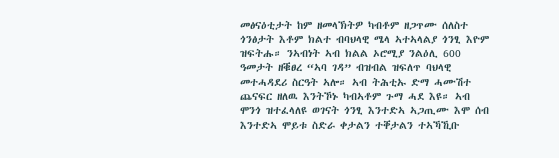መፅናዕቲታት ከም ዘመላኽትዎ ካብቶም ዘጋጥሙ ሰለስተ ጎንፅታት እቶም ክልተ ብባህላዊ ሜላ ኣተኣላልያ ጎንፂ እዮም ዝፍትሑ። ንኣብነት ኣብ ክልል ኦሮሚያ ንልዕሊ 600 ዓመታት ዘቑፀረ “ኣባ ገዳ” ብዝብል ዝፍለጥ ባህላዊ መተሓዳደሪ ስርዓት ኣሎ። ኣብ ትሕቲኡ ድማ ሓሙሽተ ጨናፍር ዘለዉ እንትኾኑ ካብኣቶም ጉማ ሓደ እዩ። ኣብ ሞንጎ ዝተፈላለዩ ወገናት ጎንፂ እንተድኣ ኣጋጢሙ እሞ ሰብ እንተድኣ ሞይቱ ስድራ ቀታልን ተቐታልን ተኣኻኺቡ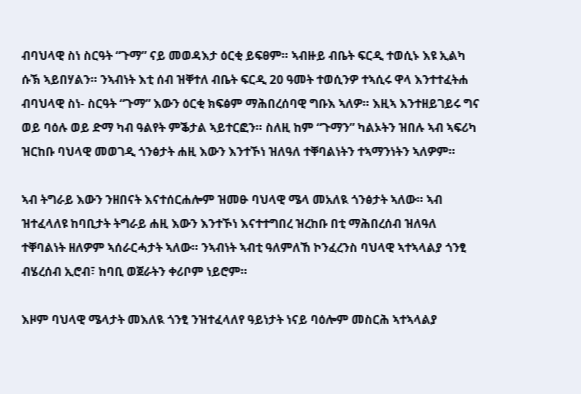ብባህላዊ ስነ ስርዓት “ጉማ” ናይ መወዳእታ ዕርቂ ይፍፀም። ኣብዙይ ብቤት ፍርዲ ተወሲኑ እዩ ኢልካ ሱኽ ኣይበሃልን። ንኣብነት እቲ ሰብ ዝቐተለ ብቤት ፍርዲ 20 ዓመት ተወሲንዎ ተኣሲሩ ዋላ እንተተፈትሐ ብባህላዊ ስነ- ስርዓት “ጉማ” እውን ዕርቂ ክፍፅም ማሕበረሰባዊ ግቡእ ኣለዎ። እዚኣ እንተዘይገይሩ ግና ወይ ባዕሉ ወይ ድማ ካብ ዓልየት ምቕታል ኣይተርፎን። ስለዚ ከም “ጉማን” ካልኦትን ዝበሉ ኣብ ኣፍሪካ ዝርከቡ ባህላዊ መወገዲ ጎንፅታት ሐዚ እውን እንተኾነ ዝለዓለ ተቐባልነትን ተኣማንነትን ኣለዎም።

ኣብ ትግራይ እውን ንዘበናት እናተሰርሐሎም ዝመፁ ባህላዊ ሜላ መአለዪ ጎንፅታት ኣለው። ኣብ ዝተፈላለዩ ከባቢታት ትግራይ ሐዚ እውን እንተኾነ እናተተግበረ ዝረከቡ በቲ ማሕበረሰብ ዝለዓለ ተቐባልነት ዘለዎም ኣሰራርሓታት ኣለው። ንኣብነት ኣብቲ ዓለምለኸ ኮንፈረንስ ባህላዊ ኣተኣላልያ ጎንፂ ብሄረሰብ ኢሮብ፣ ከባቢ ወጀራትን ቀሪቦም ነይሮም።

እዞም ባህላዊ ሜላታት መእለዪ ጎንፂ ንዝተፈላለየ ዓይነታት ነናይ ባዕሎም መስርሕ ኣተኣላልያ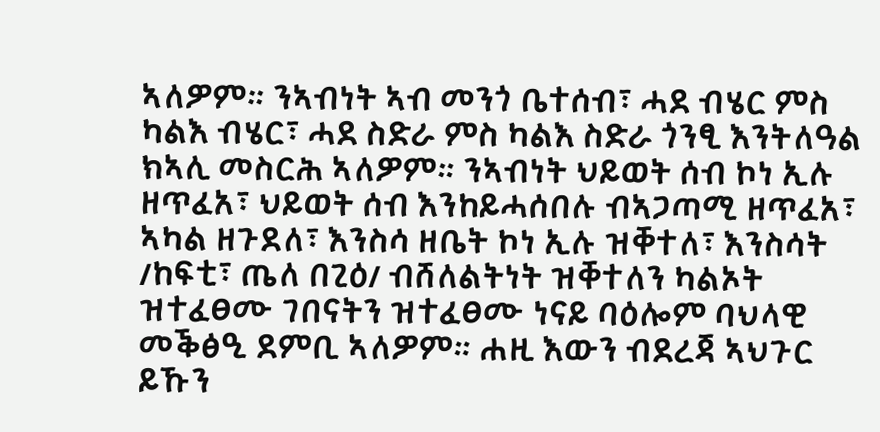ኣለዎም። ንኣብነት ኣብ መንጎ ቤተሰብ፣ ሓደ ብሄር ምስ ካልእ ብሄር፣ ሓደ ስድራ ምስ ካልእ ስድራ ጎንፂ እንትለዓል ክኣሊ መስርሕ ኣለዎም። ንኣብነት ህይወት ሰብ ኮነ ኢሉ ዘጥፈአ፣ ህይወት ሰብ እንከይሓሰበሉ ብኣጋጣሚ ዘጥፈአ፣ ኣካል ዘጉደለ፣ እንስሳ ዘቤት ኮነ ኢሉ ዝቐተለ፣ እንስሳት /ከፍቲ፣ ጤለ በጊዕ/ ብሸለልትነት ዝቐተለን ካልኦት ዝተፈፀሙ ገበናትን ዝተፈፀሙ ነናይ ባዕሎም ባህላዊ መቕፅዒ ደምቢ ኣለዎም። ሐዚ እውን ብደረጃ ኣህጉር ይኹን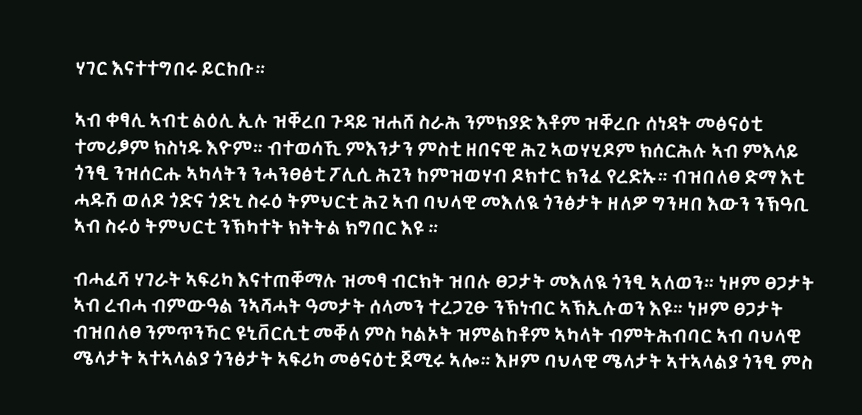ሃገር እናተተግበሩ ይርከቡ።

ኣብ ቀፃሊ ኣብቲ ልዕሊ ኢሉ ዝቐረበ ጉዳይ ዝሐሸ ስራሕ ንምክያድ እቶም ዝቐረቡ ሰነዳት መፅናዕቲ ተመሪፆም ክስነዱ እዮም። ብተወሳኺ ምእንታን ምስቲ ዘበናዊ ሕጊ ኣወሃሂዶም ክሰርሕሉ ኣብ ምእላይ ጎንፂ ንዝሰርሑ ኣካላትን ንሓንፀፅቲ ፖሊሲ ሕጊን ከምዝወሃብ ዶክተር ክንፈ የረድኡ። ብዝበለፀ ድማ እቲ ሓዱሽ ወለዶ ጎድና ጎድኒ ስሩዕ ትምህርቲ ሕጊ ኣብ ባህላዊ መእለዪ ጎንፅታት ዘለዎ ግንዛበ እውን ንኽዓቢ ኣብ ስሩዕ ትምህርቲ ንኽካተት ክትትል ክግበር እዩ ።

ብሓፈሻ ሃገራት ኣፍሪካ እናተጠቐማሉ ዝመፃ ብርክት ዝበሉ ፀጋታት መእለዪ ጎንፂ ኣለወን። ነዞም ፀጋታት ኣብ ረብሓ ብምውዓል ንኣሻሓት ዓመታት ሰላመን ተረጋጊፁ ንኽነብር ኣኽኢሉወን እዩ። ነዞም ፀጋታት ብዝበለፀ ንምጥንኻር ዩኒቨርሲቲ መቐለ ምስ ካልኦት ዝምልከቶም ኣካላት ብምትሕብባር ኣብ ባህላዊ ሜላታት ኣተኣላልያ ጎንፅታት ኣፍሪካ መፅናዕቲ ጀሚሩ ኣሎ። እዞም ባህላዊ ሜላታት ኣተኣላልያ ጎንፂ ምስ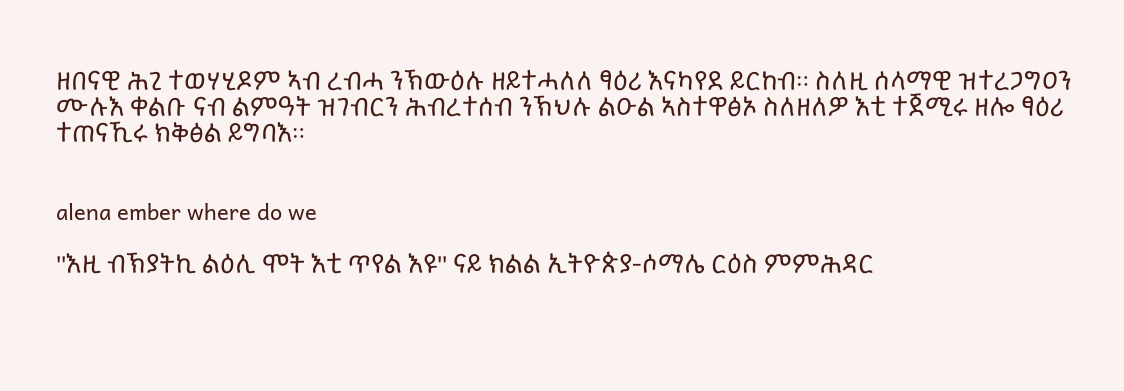ዘበናዊ ሕጊ ተወሃሂዶም ኣብ ረብሓ ንኽውዕሉ ዘይተሓለለ ፃዕሪ እናካየደ ይርከብ። ስለዚ ሰላማዊ ዝተረጋግዐን ሙሉእ ቀልቡ ናብ ልምዓት ዝገብርን ሕብረተሰብ ንኽህሉ ልዑል ኣስተዋፅኦ ስለዘለዎ እቲ ተጀሚሩ ዘሎ ፃዕሪ ተጠናኺሩ ክቅፅል ይግባእ።


alena ember where do we

''እዚ ብኽያትኪ ልዕሊ ሞት እቲ ጥየል እዩ'' ናይ ክልል ኢትዮጵያ-ሶማሌ ርዕስ ምምሕዳር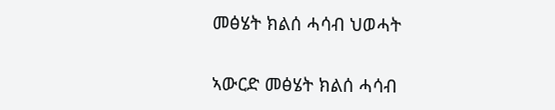መፅሄት ክልሰ ሓሳብ ህወሓት

ኣውርድ መፅሄት ክልሰ ሓሳብ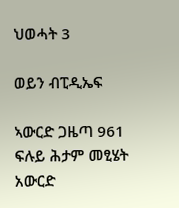ህወሓት 3

ወይን ብፒዲኤፍ

ኣውርድ ጋዜጣ 961
ፍሉይ ሕታም መፂሄት
አውርድ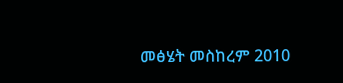መፅሄት መስከረም 2010